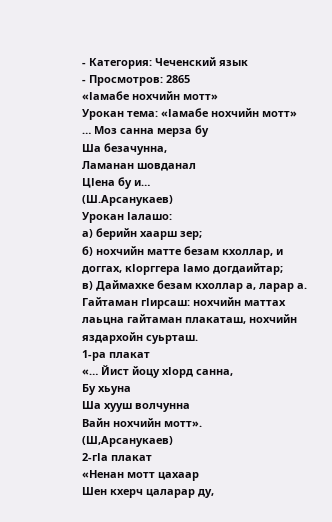- Категория: Чеченский язык
- Просмотров: 2865
«Іамабе нохчийн мотт»
Урокан тема: «Іамабе нохчийн мотт»
… Моз санна мерза бу
Ша безачунна,
Ламанан шовданал
ЦІена бу и…
(Ш.Арсанукаев)
Урокан Іалашо:
а) берийн хаарш зер;
б) нохчийн матте безам кхоллар, и доггах, кІорггера Іамо догдаийтар;
в) Даймахке безам кхоллар а, ларар а.
Гайтаман гІирсаш: нохчийн маттах лаьцна гайтаман плакаташ, нохчийн яздархойн суьрташ.
1-ра плакат
«… Йист йоцу хІорд санна,
Бу хьуна
Ша хууш волчунна
Вайн нохчийн мотт».
(Ш,Арсанукаев)
2-гІа плакат
«Ненан мотт цахаар
Шен кхерч цаларар ду,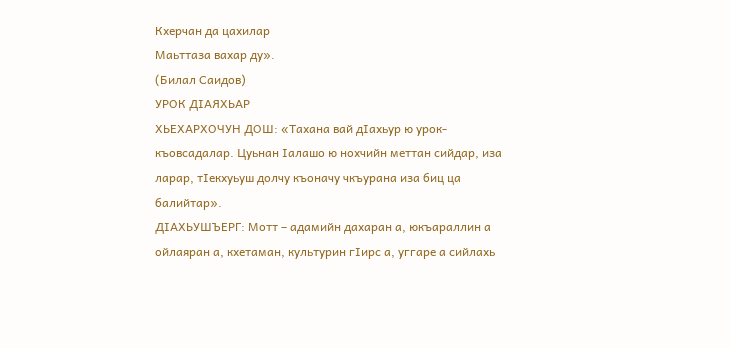Кхерчан да цахилар
Маьттаза вахар ду».
(Билал Саидов)
УРОК ДІАЯХЬАР
ХЬЕХАРХОЧУН ДОШ: «Тахана вай дІахьур ю урок-къовсадалар. Цуьнан Іалашо ю нохчийн меттан сийдар, иза ларар, тІекхуьуш долчу къоначу чкъурана иза биц ца балийтар».
ДІАХЬУШЪЕРГ: Мотт – адамийн дахаран а, юкъараллин а ойлаяран а, кхетаман, культурин гІирс а, уггаре а сийлахь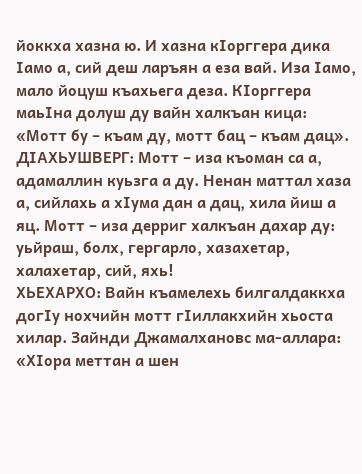йоккха хазна ю. И хазна кІорггера дика Іамо а, сий деш ларъян а еза вай. Иза Іамо, мало йоцуш къахьега деза. КІорггера маьІна долуш ду вайн халкъан кица: «Мотт бу – къам ду, мотт бац – къам дац».
ДІАХЬУШВЕРГ: Мотт – иза къоман са а, адамаллин куьзга а ду. Ненан маттал хаза а, сийлахь а хІума дан а дац, хила йиш а яц. Мотт – иза дерриг халкъан дахар ду: уьйраш, болх, гергарло, хазахетар, халахетар, сий, яхь!
ХЬЕХАРХО: Вайн къамелехь билгалдаккха догІу нохчийн мотт гІиллакхийн хьоста хилар. Зайнди Джамалхановс ма-аллара: «ХІора меттан а шен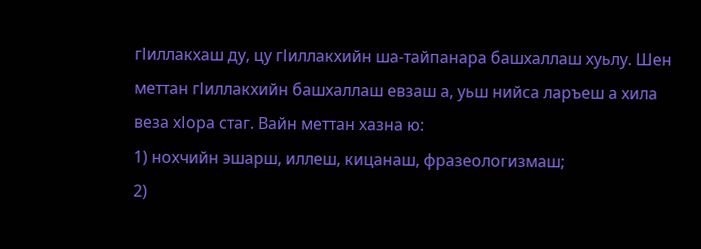гІиллакхаш ду, цу гІиллакхийн ша-тайпанара башхаллаш хуьлу. Шен меттан гІиллакхийн башхаллаш евзаш а, уьш нийса ларъеш а хила веза хІора стаг. Вайн меттан хазна ю:
1) нохчийн эшарш, иллеш, кицанаш, фразеологизмаш;
2)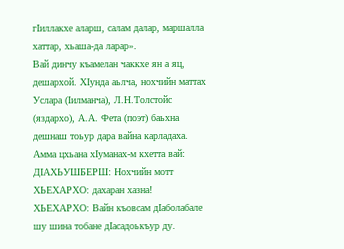гІиллакхе аларш, салам далар, маршалла хаттар, хьаша-да ларар».
Вай динчу къамелан чаккхе ян а яц, дешархой. ХІунда аьлча, нохчийн маттах Услара (Іилманча), Л.Н.Толстойс (яздархо), А.А. Фета (поэт) баьхна дешнаш тоьур дара вайна карладаха. Амма цхьана хІуманах-м кхетта вай:
ДІАХЬУШБЕРШ: Нохчийн мотт
ХЬЕХАРХО: дахаран хазна!
ХЬЕХАРХО: Вайн къовсам дІаболабале шу шина тобане дІасадоькъур ду.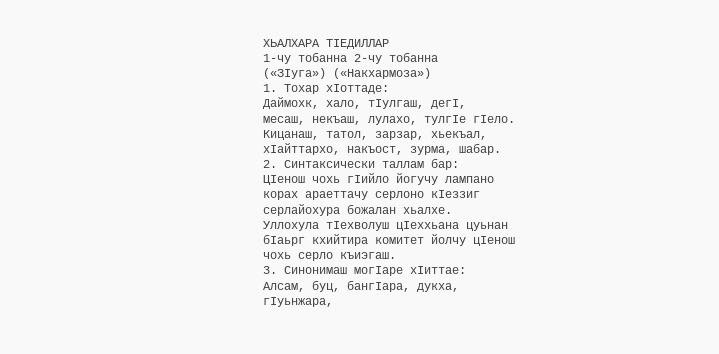ХЬАЛХАРА ТІЕДИЛЛАР
1-чу тобанна 2-чу тобанна
(«ЗІуга») («Накхармоза»)
1. Тохар хІоттаде:
Даймохк, хало, тІулгаш, дегІ,
месаш, некъаш, лулахо, тулгІе гІело.
Кицанаш, татол, зарзар, хьекъал,
хІайттархо, накъост, зурма, шабар.
2. Синтаксически таллам бар:
ЦІенош чохь гІийло йогучу лампано
корах араеттачу серлоно кІеззиг
серлайохура божалан хьалхе.
Уллохула тІехволуш цІеххьана цуьнан
бІаьрг кхийтира комитет йолчу цІенош
чохь серло къиэгаш.
3. Синонимаш могІаре хІиттае:
Алсам, буц, бангІара, дукха,
гІуьнжара,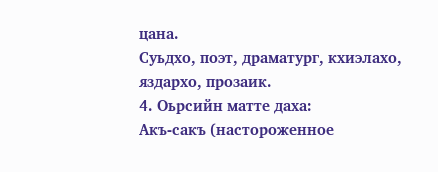цана.
Суьдхо, поэт, драматург, кхиэлахо,
яздархо, прозаик.
4. Оьрсийн матте даха:
Акъ-сакъ (настороженное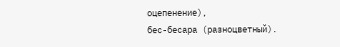оцепенение),
бес-бесара (разноцветный).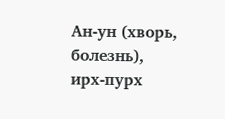Ан-ун (хворь, болезнь),
ирх-пурх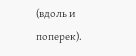(вдоль и поперек).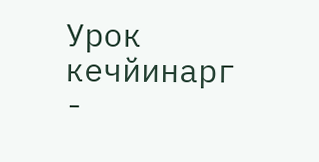Урок кечйинарг -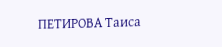ПЕТИРОВА Таиса